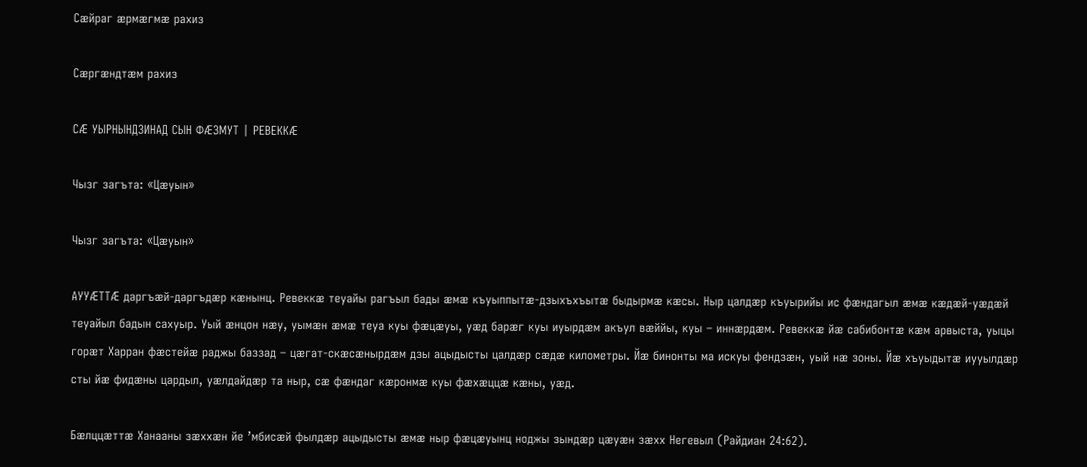Сӕйраг ӕрмӕгмӕ рахиз

Сӕргӕндтӕм рахиз

СӔ УЫРНЫНДЗИНАД СЫН ФӔЗМУТ | РЕВЕККӔ

Чызг загъта: «Цӕуын»

Чызг загъта: «Цӕуын»

АУУӔТТӔ даргъӕй-даргъдӕр кӕнынц. Ревеккӕ теуайы рагъыл бады ӕмӕ къуыппытӕ-дзыхъхъытӕ быдырмӕ кӕсы. Ныр цалдӕр къуырийы ис фӕндагыл ӕмӕ кӕдӕй-уӕдӕй теуайыл бадын сахуыр. Уый ӕнцон нӕу, уымӕн ӕмӕ теуа куы фӕцӕуы, уӕд барӕг куы иуырдӕм акъул вӕййы, куы – иннӕрдӕм. Ревеккӕ йӕ сабибонтӕ кӕм арвыста, уыцы горӕт Харран фӕстейӕ раджы баззад – цӕгат-скӕсӕнырдӕм дзы ацыдысты цалдӕр сӕдӕ километры. Йӕ бинонты ма искуы фендзӕн, уый нӕ зоны. Йӕ хъуыдытӕ иууылдӕр сты йӕ фидӕны цардыл, уӕлдайдӕр та ныр, сӕ фӕндаг кӕронмӕ куы фӕхӕццӕ кӕны, уӕд.

Бӕлццӕттӕ Ханааны зӕххӕн йе ’мбисӕй фылдӕр ацыдысты ӕмӕ ныр фӕцӕуынц ноджы зындӕр цӕуӕн зӕхх Негевыл (Райдиан 24:62).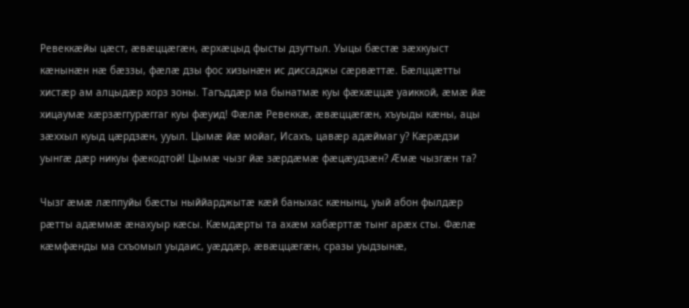Ревеккӕйы цӕст, ӕвӕццӕгӕн, ӕрхӕцыд фысты дзугтыл. Уыцы бӕстӕ зӕхкуыст кӕнынӕн нӕ бӕззы, фӕлӕ дзы фос хизынӕн ис диссаджы сӕрвӕттӕ. Бӕлццӕтты хистӕр ам алцыдӕр хорз зоны. Тагъддӕр ма бынатмӕ куы фӕхӕццӕ уаиккой, ӕмӕ йӕ хицаумӕ хӕрзӕггурӕггаг куы фӕуид! Фӕлӕ Ревеккӕ, ӕвӕццӕгӕн, хъуыды кӕны, ацы зӕххыл куыд цӕрдзӕн, ууыл. Цымӕ йӕ мойаг, Исахъ, цавӕр адӕймаг у? Кӕрӕдзи уынгӕ дӕр никуы фӕкодтой! Цымӕ чызг йӕ зӕрдӕмӕ фӕцӕудзӕн? Ӕмӕ чызгӕн та?

Чызг ӕмӕ лӕппуйы бӕсты ныййарджытӕ кӕй баныхас кӕнынц, уый абон фылдӕр рӕтты адӕммӕ ӕнахуыр кӕсы. Кӕмдӕрты та ахӕм хабӕрттӕ тынг арӕх сты. Фӕлӕ кӕмфӕнды ма схъомыл уыдаис, уӕддӕр, ӕвӕццӕгӕн, сразы уыдзынӕ,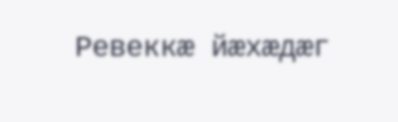Ревеккӕ йӕхӕдӕг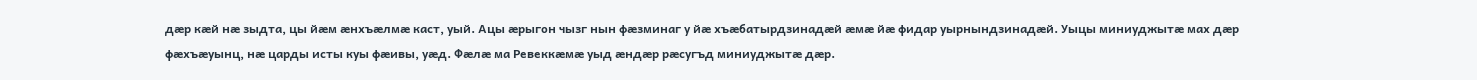дӕр кӕй нӕ зыдта, цы йӕм ӕнхъӕлмӕ каст, уый. Ацы ӕрыгон чызг нын фӕзминаг у йӕ хъӕбатырдзинадӕй ӕмӕ йӕ фидар уырнындзинадӕй. Уыцы миниуджытӕ мах дӕр фӕхъӕуынц, нӕ царды исты куы фӕивы, уӕд. Фӕлӕ ма Ревеккӕмӕ уыд ӕндӕр рӕсугъд миниуджытӕ дӕр.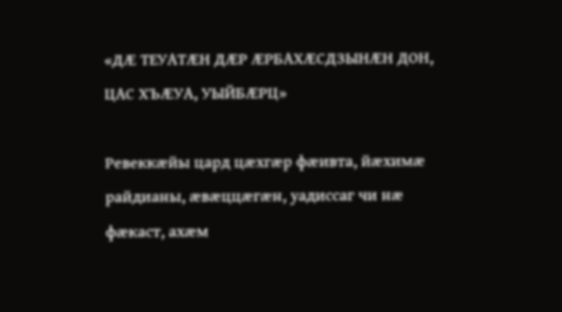«ДӔ ТЕУАТӔН ДӔР ӔРБАХӔСДЗЫНӔН ДОН, ЦАС ХЪӔУА, УЫЙБӔРЦ»

Ревеккӕйы цард цӕхгӕр фӕивта, йӕхимӕ райдианы, ӕвӕццӕгӕн, уадиссаг чи нӕ фӕкаст, ахӕм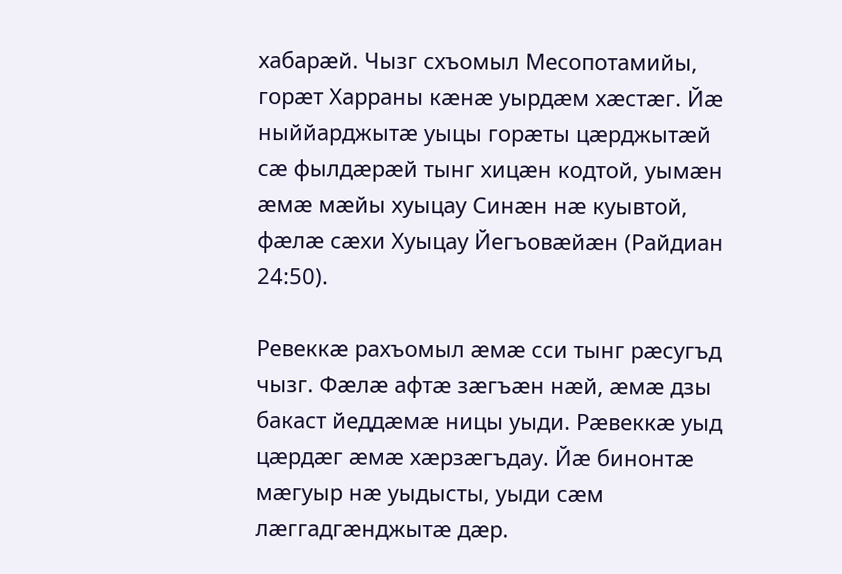хабарӕй. Чызг схъомыл Месопотамийы, горӕт Харраны кӕнӕ уырдӕм хӕстӕг. Йӕ ныййарджытӕ уыцы горӕты цӕрджытӕй сӕ фылдӕрӕй тынг хицӕн кодтой, уымӕн ӕмӕ мӕйы хуыцау Синӕн нӕ куывтой, фӕлӕ сӕхи Хуыцау Йегъовӕйӕн (Райдиан 24:50).

Ревеккӕ рахъомыл ӕмӕ сси тынг рӕсугъд чызг. Фӕлӕ афтӕ зӕгъӕн нӕй, ӕмӕ дзы бакаст йеддӕмӕ ницы уыди. Рӕвеккӕ уыд цӕрдӕг ӕмӕ хӕрзӕгъдау. Йӕ бинонтӕ мӕгуыр нӕ уыдысты, уыди сӕм лӕггадгӕнджытӕ дӕр.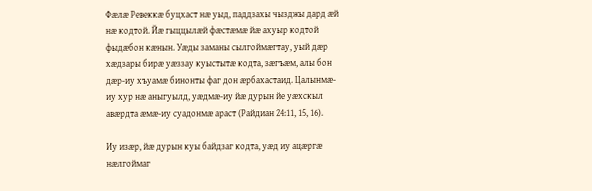Фӕлӕ Ревеккӕ буцхаст нӕ уыд, паддзахы чызджы дард ӕй нӕ кодтой. Йӕ гыццылӕй фӕстӕмӕ йӕ ахуыр кодтой фыдӕбон кӕнын. Уӕды заманы сылгоймӕгтау, уый дӕр хӕдзары бирӕ уӕззау куыстытӕ кодта, зӕгъӕм, алы бон дӕр-иу хъуамӕ бинонты фаг дон ӕрбахастаид. Цалынмӕ-иу хур нӕ аныгуылд, уӕдмӕ-иу йӕ дурын йе уӕхскыл авӕрдта ӕмӕ-иу суадонмӕ араст (Райдиан 24:11, 15, 16).

Иу изӕр, йӕ дурын куы байдзаг кодта, уӕд иу ацӕргӕ нӕлгоймаг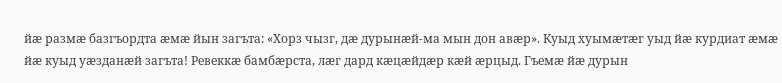йӕ размӕ базгъордта ӕмӕ йын загъта: «Хорз чызг, дӕ дурынӕй-ма мын дон авӕр». Куыд хуымӕтӕг уыд йӕ курдиат ӕмӕ йӕ куыд уӕзданӕй загъта! Ревеккӕ бамбӕрста, лӕг дард кӕцӕйдӕр кӕй ӕрцыд. Гъемӕ йӕ дурын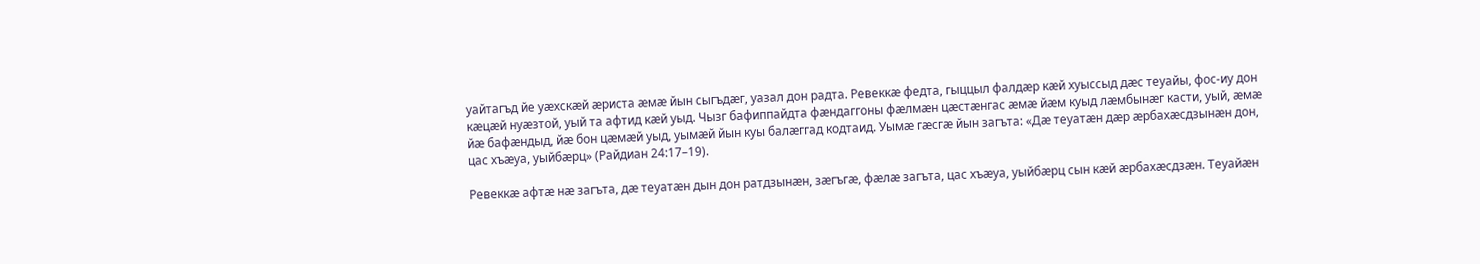уайтагъд йе уӕхскӕй ӕриста ӕмӕ йын сыгъдӕг, уазал дон радта. Ревеккӕ федта, гыццыл фалдӕр кӕй хуыссыд дӕс теуайы, фос-иу дон кӕцӕй нуӕзтой, уый та афтид кӕй уыд. Чызг бафиппайдта фӕндаггоны фӕлмӕн цӕстӕнгас ӕмӕ йӕм куыд лӕмбынӕг касти, уый, ӕмӕ йӕ бафӕндыд, йӕ бон цӕмӕй уыд, уымӕй йын куы балӕггад кодтаид. Уымӕ гӕсгӕ йын загъта: «Дӕ теуатӕн дӕр ӕрбахӕсдзынӕн дон, цас хъӕуа, уыйбӕрц» (Райдиан 24:17–19).

Ревеккӕ афтӕ нӕ загъта, дӕ теуатӕн дын дон ратдзынӕн, зӕгъгӕ, фӕлӕ загъта, цас хъӕуа, уыйбӕрц сын кӕй ӕрбахӕсдзӕн. Теуайӕн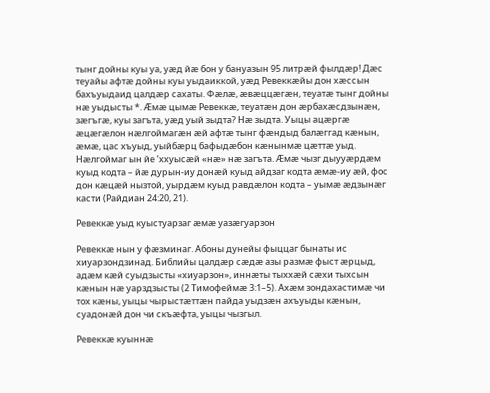тынг дойны куы уа, уӕд йӕ бон у бануазын 95 литрӕй фылдӕр! Дӕс теуайы афтӕ дойны куы уыдаиккой, уӕд Ревеккӕйы дон хӕссын бахъуыдаид цалдӕр сахаты. Фӕлӕ, ӕвӕццӕгӕн, теуатӕ тынг дойны нӕ уыдысты *. Ӕмӕ цымӕ Ревеккӕ, теуатӕн дон ӕрбахӕсдзынӕн, зӕгъгӕ, куы загъта, уӕд уый зыдта? Нӕ зыдта. Уыцы ацӕргӕ ӕцӕгӕлон нӕлгоймагӕн ӕй афтӕ тынг фӕндыд балӕггад кӕнын, ӕмӕ, цас хъуыд, уыйбӕрц бафыдӕбон кӕнынмӕ цӕттӕ уыд. Нӕлгоймаг ын йе ’ххуысӕй «нӕ» нӕ загъта. Ӕмӕ чызг дыууӕрдӕм куыд кодта – йӕ дурын-иу донӕй куыд айдзаг кодта ӕмӕ-иу ӕй, фос дон кӕцӕй нызтой, уырдӕм куыд равдӕлон кодта – уымӕ ӕдзынӕг касти (Райдиан 24:20, 21).

Ревеккӕ уыд куыстуарзаг ӕмӕ уазӕгуарзон

Ревеккӕ нын у фӕзминаг. Абоны дунейы фыццаг бынаты ис хиуарзондзинад. Библийы цалдӕр сӕдӕ азы размӕ фыст ӕрцыд, адӕм кӕй суыдзысты «хиуарзон», иннӕты тыххӕй сӕхи тыхсын кӕнын нӕ уарздзысты (2 Тимофеймӕ 3:1–5). Ахӕм зондахастимӕ чи тох кӕны, уыцы чырыстӕттӕн пайда уыдзӕн ахъуыды кӕнын, суадонӕй дон чи скъӕфта, уыцы чызгыл.

Ревеккӕ куыннӕ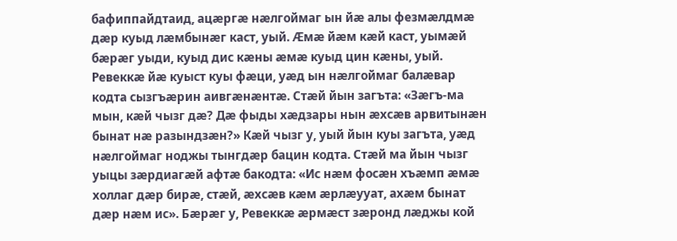бафиппайдтаид, ацӕргӕ нӕлгоймаг ын йӕ алы фезмӕлдмӕ дӕр куыд лӕмбынӕг каст, уый. Ӕмӕ йӕм кӕй каст, уымӕй бӕрӕг уыди, куыд дис кӕны ӕмӕ куыд цин кӕны, уый. Ревеккӕ йӕ куыст куы фӕци, уӕд ын нӕлгоймаг балӕвар кодта сызгъӕрин аивгӕнӕнтӕ. Стӕй йын загъта: «Зӕгъ-ма мын, кӕй чызг дӕ? Дӕ фыды хӕдзары нын ӕхсӕв арвитынӕн бынат нӕ разындзӕн?» Кӕй чызг у, уый йын куы загъта, уӕд нӕлгоймаг ноджы тынгдӕр бацин кодта. Стӕй ма йын чызг уыцы зӕрдиагӕй афтӕ бакодта: «Ис нӕм фосӕн хъӕмп ӕмӕ холлаг дӕр бирӕ, стӕй, ӕхсӕв кӕм ӕрлӕууат, ахӕм бынат дӕр нӕм ис». Бӕрӕг у, Ревеккӕ ӕрмӕст зӕронд лӕджы кой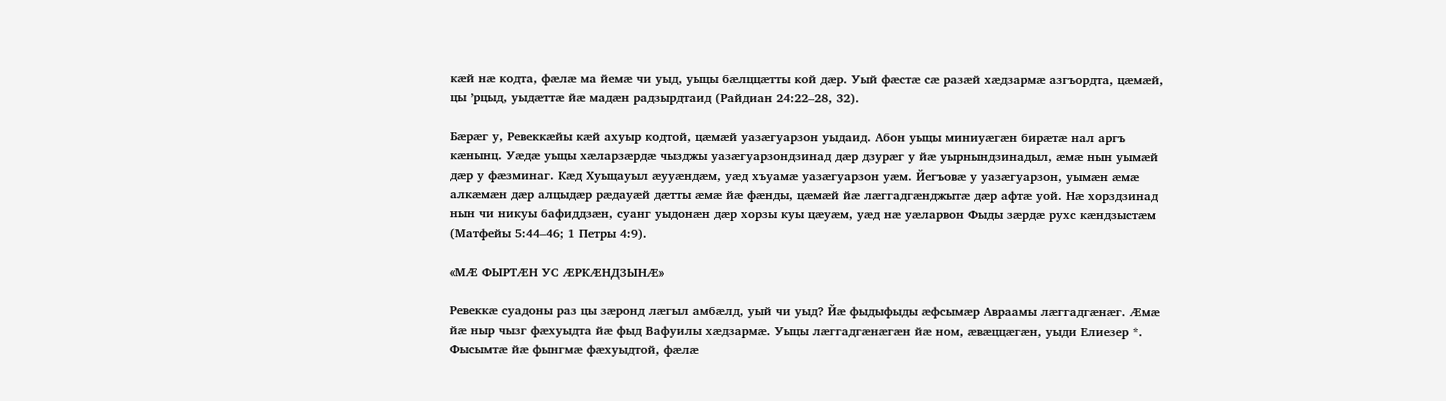кӕй нӕ кодта, фӕлӕ ма йемӕ чи уыд, уыцы бӕлццӕтты кой дӕр. Уый фӕстӕ сӕ разӕй хӕдзармӕ азгъордта, цӕмӕй, цы ’рцыд, уыдӕттӕ йӕ мадӕн радзырдтаид (Райдиан 24:22–28, 32).

Бӕрӕг у, Ревеккӕйы кӕй ахуыр кодтой, цӕмӕй уазӕгуарзон уыдаид. Абон уыцы миниуӕгӕн бирӕтӕ нал аргъ кӕнынц. Уӕдӕ уыцы хӕларзӕрдӕ чызджы уазӕгуарзондзинад дӕр дзурӕг у йӕ уырнындзинадыл, ӕмӕ нын уымӕй дӕр у фӕзминаг. Кӕд Хуыцауыл ӕууӕндӕм, уӕд хъуамӕ уазӕгуарзон уӕм. Йегъовӕ у уазӕгуарзон, уымӕн ӕмӕ алкӕмӕн дӕр алцыдӕр рӕдауӕй дӕтты ӕмӕ йӕ фӕнды, цӕмӕй йӕ лӕггадгӕнджытӕ дӕр афтӕ уой. Нӕ хорздзинад нын чи никуы бафиддзӕн, суанг уыдонӕн дӕр хорзы куы цӕуӕм, уӕд нӕ уӕларвон Фыды зӕрдӕ рухс кӕндзыстӕм (Матфейы 5:44–46; 1 Петры 4:9).

«МӔ ФЫРТӔН УС ӔРКӔНДЗЫНӔ»

Ревеккӕ суадоны раз цы зӕронд лӕгыл амбӕлд, уый чи уыд? Йӕ фыдыфыды ӕфсымӕр Авраамы лӕггадгӕнӕг. Ӕмӕ йӕ ныр чызг фӕхуыдта йӕ фыд Вафуилы хӕдзармӕ. Уыцы лӕггадгӕнӕгӕн йӕ ном, ӕвӕццӕгӕн, уыди Елиезер *. Фысымтӕ йӕ фынгмӕ фӕхуыдтой, фӕлӕ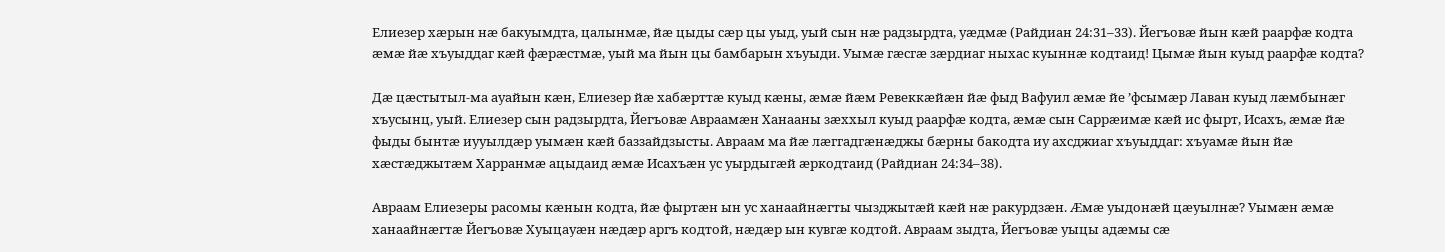Елиезер хӕрын нӕ бакуымдта, цалынмӕ, йӕ цыды сӕр цы уыд, уый сын нӕ радзырдта, уӕдмӕ (Райдиан 24:31–33). Йегъовӕ йын кӕй раарфӕ кодта ӕмӕ йӕ хъуыддаг кӕй фӕрӕстмӕ, уый ма йын цы бамбарын хъуыди. Уымӕ гӕсгӕ зӕрдиаг ныхас куыннӕ кодтаид! Цымӕ йын куыд раарфӕ кодта?

Дӕ цӕстытыл-ма ауайын кӕн, Елиезер йӕ хабӕрттӕ куыд кӕны, ӕмӕ йӕм Ревеккӕйӕн йӕ фыд Вафуил ӕмӕ йе ’фсымӕр Лаван куыд лӕмбынӕг хъусынц, уый. Елиезер сын радзырдта, Йегъовӕ Авраамӕн Ханааны зӕххыл куыд раарфӕ кодта, ӕмӕ сын Саррӕимӕ кӕй ис фырт, Исахъ, ӕмӕ йӕ фыды бынтӕ иууылдӕр уымӕн кӕй баззайдзысты. Авраам ма йӕ лӕггадгӕнӕджы бӕрны бакодта иу ахсджиаг хъуыддаг: хъуамӕ йын йӕ хӕстӕджытӕм Харранмӕ ацыдаид ӕмӕ Исахъӕн ус уырдыгӕй ӕркодтаид (Райдиан 24:34–38).

Авраам Елиезеры расомы кӕнын кодта, йӕ фыртӕн ын ус ханаайнӕгты чызджытӕй кӕй нӕ ракурдзӕн. Ӕмӕ уыдонӕй цӕуылнӕ? Уымӕн ӕмӕ ханаайнӕгтӕ Йегъовӕ Хуыцауӕн нӕдӕр аргъ кодтой, нӕдӕр ын кувгӕ кодтой. Авраам зыдта, Йегъовӕ уыцы адӕмы сӕ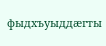фыдхъуыддӕгты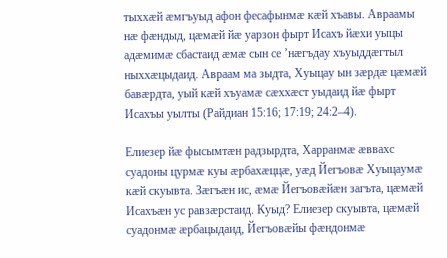тыххӕй ӕмгъуыд афон фесафынмӕ кӕй хъавы. Авраамы нӕ фӕндыд, цӕмӕй йӕ уарзон фырт Исахъ йӕхи уыцы адӕмимӕ сбастаид ӕмӕ сын се ’нӕгъдау хъуыддӕгтыл ныххӕцыдаид. Авраам ма зыдта, Хуыцау ын зӕрдӕ цӕмӕй бавӕрдта, уый кӕй хъуамӕ сӕххӕст уыдаид йӕ фырт Исахъы уылты (Райдиан 15:16; 17:19; 24:2–4).

Елиезер йӕ фысымтӕн радзырдта, Харранмӕ ӕввахс суадоны цурмӕ куы ӕрбахӕццӕ, уӕд Йегъовӕ Хуыцаумӕ кӕй скуывта. Зӕгъӕн ис, ӕмӕ Йегъовӕйӕн загъта, цӕмӕй Исахъӕн ус равзӕрстаид. Куыд? Елиезер скуывта, цӕмӕй суадонмӕ ӕрбацыдаид, Йегъовӕйы фӕндонмӕ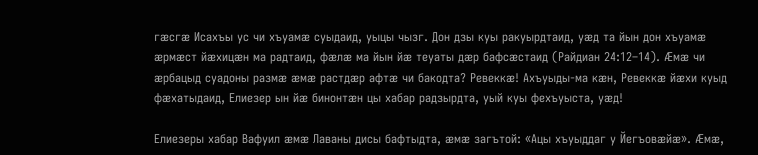гӕсгӕ Исахъы ус чи хъуамӕ суыдаид, уыцы чызг. Дон дзы куы ракуырдтаид, уӕд та йын дон хъуамӕ ӕрмӕст йӕхицӕн ма радтаид, фӕлӕ ма йын йӕ теуаты дӕр бафсӕстаид (Райдиан 24:12–14). Ӕмӕ чи ӕрбацыд суадоны размӕ ӕмӕ растдӕр афтӕ чи бакодта? Ревеккӕ! Ахъуыды-ма кӕн, Ревеккӕ йӕхи куыд фӕхатыдаид, Елиезер ын йӕ бинонтӕн цы хабар радзырдта, уый куы фехъуыста, уӕд!

Елиезеры хабар Вафуил ӕмӕ Лаваны дисы бафтыдта, ӕмӕ загътой: «Ацы хъуыддаг у Йегъовӕйӕ». Ӕмӕ,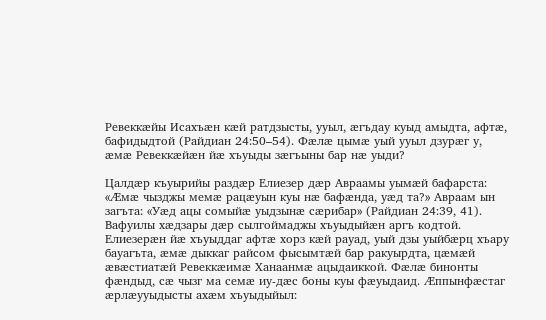Ревеккӕйы Исахъӕн кӕй ратдзысты, ууыл, ӕгъдау куыд амыдта, афтӕ, бафидыдтой (Райдиан 24:50–54). Фӕлӕ цымӕ уый ууыл дзурӕг у, ӕмӕ Ревеккӕйӕн йӕ хъуыды зӕгъыны бар нӕ уыди?

Цалдӕр къуырийы раздӕр Елиезер дӕр Авраамы уымӕй бафарста: «Ӕмӕ чызджы мемӕ рацӕуын куы нӕ бафӕнда, уӕд та?» Авраам ын загъта: «Уӕд ацы сомыйӕ уыдзынӕ сӕрибар» (Райдиан 24:39, 41). Вафуилы хӕдзары дӕр сылгоймаджы хъуыдыйӕн аргъ кодтой. Елиезерӕн йӕ хъуыддаг афтӕ хорз кӕй рауад, уый дзы уыйбӕрц хъару бауагъта, ӕмӕ дыккаг райсом фысымтӕй бар ракуырдта, цӕмӕй ӕвӕстиатӕй Ревеккӕимӕ Ханаанмӕ ацыдаиккой. Фӕлӕ бинонты фӕндыд, сӕ чызг ма семӕ иу-дӕс боны куы фӕуыдаид. Ӕппынфӕстаг ӕрлӕууыдысты ахӕм хъуыдыйыл: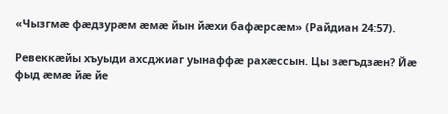«Чызгмӕ фӕдзурӕм ӕмӕ йын йӕхи бафӕрсӕм» (Райдиан 24:57).

Ревеккӕйы хъуыди ахсджиаг уынаффӕ рахӕссын. Цы зӕгъдзӕн? Йӕ фыд ӕмӕ йӕ йе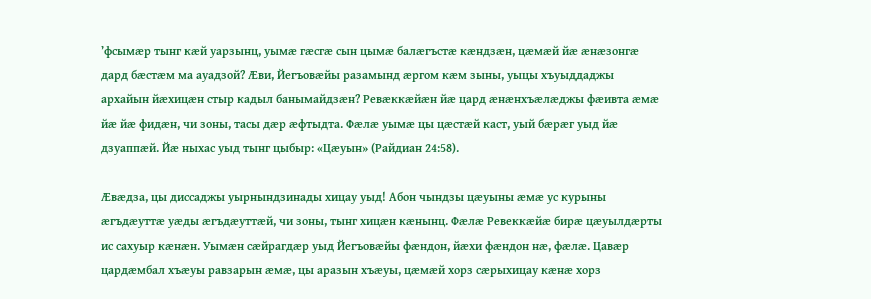’фсымӕр тынг кӕй уарзынц, уымӕ гӕсгӕ сын цымӕ балӕгъстӕ кӕндзӕн, цӕмӕй йӕ ӕнӕзонгӕ дард бӕстӕм ма ауадзой? Ӕви, Йегъовӕйы разамынд ӕргом кӕм зыны, уыцы хъуыддаджы архайын йӕхицӕн стыр кадыл банымайдзӕн? Ревӕккӕйӕн йӕ цард ӕнӕнхъӕлӕджы фӕивта ӕмӕ йӕ йӕ фидӕн, чи зоны, тасы дӕр ӕфтыдта. Фӕлӕ уымӕ цы цӕстӕй каст, уый бӕрӕг уыд йӕ дзуаппӕй. Йӕ ныхас уыд тынг цыбыр: «Цӕуын» (Райдиан 24:58).

Ӕвӕдза, цы диссаджы уырнындзинады хицау уыд! Абон чындзы цӕуыны ӕмӕ ус курыны ӕгъдӕуттӕ уӕды ӕгъдӕуттӕй, чи зоны, тынг хицӕн кӕнынц. Фӕлӕ Ревеккӕйӕ бирӕ цӕуылдӕрты ис сахуыр кӕнӕн. Уымӕн сӕйрагдӕр уыд Йегъовӕйы фӕндон, йӕхи фӕндон нӕ, фӕлӕ. Цавӕр цардӕмбал хъӕуы равзарын ӕмӕ, цы аразын хъӕуы, цӕмӕй хорз сӕрыхицау кӕнӕ хорз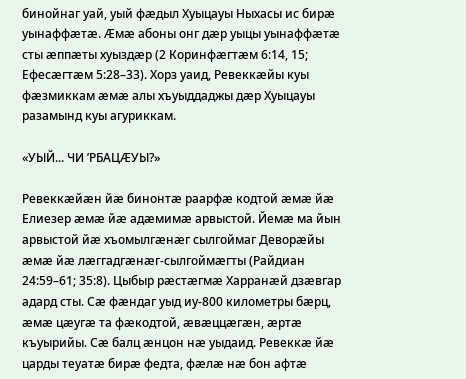бинойнаг уай, уый фӕдыл Хуыцауы Ныхасы ис бирӕ уынаффӕтӕ. Ӕмӕ абоны онг дӕр уыцы уынаффӕтӕ сты ӕппӕты хуыздӕр (2 Коринфӕгтӕм 6:14, 15; Ефесӕгтӕм 5:28–33). Хорз уаид, Ревеккӕйы куы фӕзмиккам ӕмӕ алы хъуыддаджы дӕр Хуыцауы разамынд куы агуриккам.

«УЫЙ... ЧИ ’РБАЦӔУЫ?»

Ревеккӕйӕн йӕ бинонтӕ раарфӕ кодтой ӕмӕ йӕ Елиезер ӕмӕ йӕ адӕмимӕ арвыстой. Йемӕ ма йын арвыстой йӕ хъомылгӕнӕг сылгоймаг Деворӕйы ӕмӕ йӕ лӕггадгӕнӕг-сылгоймӕгты (Райдиан 24:59–61; 35:8). Цыбыр рӕстӕгмӕ Харранӕй дзӕвгар адард сты. Сӕ фӕндаг уыд иу-800 километры бӕрц, ӕмӕ цӕугӕ та фӕкодтой, ӕвӕццӕгӕн, ӕртӕ къуырийы. Сӕ балц ӕнцон нӕ уыдаид. Ревеккӕ йӕ царды теуатӕ бирӕ федта, фӕлӕ нӕ бон афтӕ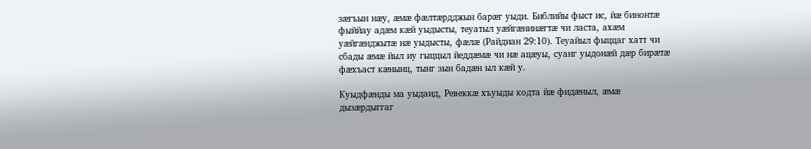зӕгъын нӕу, ӕмӕ фӕлтӕрдджын барӕг уыди. Библийы фыст ис, йӕ бинонтӕ фыййау адӕм кӕй уыдысты, теуатыл уӕйгӕнинӕгтӕ чи ласта, ахӕм уӕйгӕнджытӕ нӕ уыдысты, фӕлӕ (Райдиан 29:10). Теуайыл фыццаг хатт чи сбады ӕмӕ йыл иу гыццыл йеддӕмӕ чи нӕ ацӕуы, суанг уыдонӕй дӕр бирӕтӕ фӕхъаст кӕнынц, тынг зын бадӕн ыл кӕй у.

Куыдфӕнды ма уыдаид, Ревеккӕ хъуыды кодта йӕ фидӕныл, ӕмӕ дызӕрдыггаг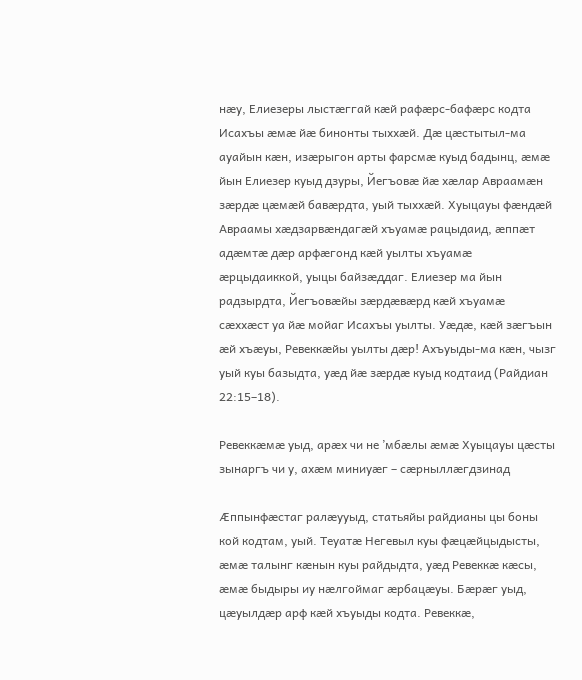нӕу, Елиезеры лыстӕггай кӕй рафӕрс-бафӕрс кодта Исахъы ӕмӕ йӕ бинонты тыххӕй. Дӕ цӕстытыл-ма ауайын кӕн, изӕрыгон арты фарсмӕ куыд бадынц, ӕмӕ йын Елиезер куыд дзуры, Йегъовӕ йӕ хӕлар Авраамӕн зӕрдӕ цӕмӕй бавӕрдта, уый тыххӕй. Хуыцауы фӕндӕй Авраамы хӕдзарвӕндагӕй хъуамӕ рацыдаид, ӕппӕт адӕмтӕ дӕр арфӕгонд кӕй уылты хъуамӕ ӕрцыдаиккой, уыцы байзӕддаг. Елиезер ма йын радзырдта, Йегъовӕйы зӕрдӕвӕрд кӕй хъуамӕ сӕххӕст уа йӕ мойаг Исахъы уылты. Уӕдӕ, кӕй зӕгъын ӕй хъӕуы, Ревеккӕйы уылты дӕр! Ахъуыды-ма кӕн, чызг уый куы базыдта, уӕд йӕ зӕрдӕ куыд кодтаид (Райдиан 22:15–18).

Ревеккӕмӕ уыд, арӕх чи не ’мбӕлы ӕмӕ Хуыцауы цӕсты зынаргъ чи у, ахӕм миниуӕг – сӕрныллӕгдзинад

Ӕппынфӕстаг ралӕууыд, статьяйы райдианы цы боны кой кодтам, уый. Теуатӕ Негевыл куы фӕцӕйцыдысты, ӕмӕ талынг кӕнын куы райдыдта, уӕд Ревеккӕ кӕсы, ӕмӕ быдыры иу нӕлгоймаг ӕрбацӕуы. Бӕрӕг уыд, цӕуылдӕр арф кӕй хъуыды кодта. Ревеккӕ,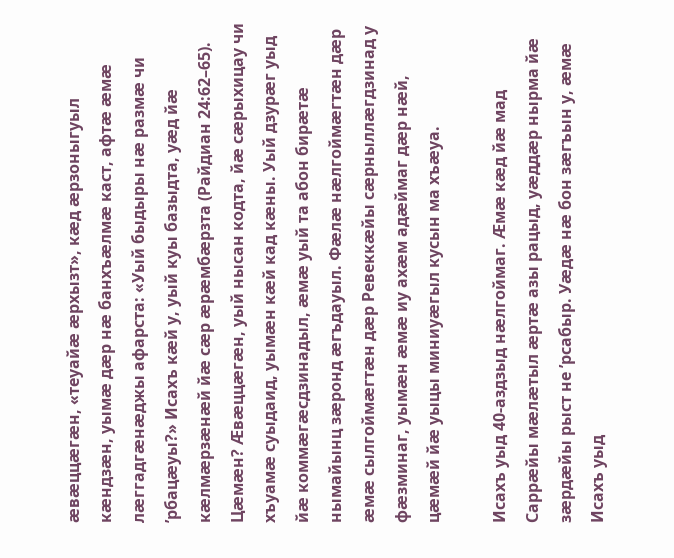ӕвӕццӕгӕн, «теуайӕ ӕрхызт», кӕд ӕрзоныгуыл кӕндзӕн, уымӕ дӕр нӕ банхъӕлмӕ каст, афтӕ ӕмӕ лӕггадгӕнӕджы афарста: «Уый быдыры нӕ размӕ чи ’рбацӕуы?» Исахъ кӕй у, уый куы базыдта, уӕд йӕ кӕлмӕрзӕнӕй йӕ сӕр ӕрӕмбӕрзта (Райдиан 24:62–65). Цӕмӕн? Ӕвӕццӕгӕн, уый нысан кодта, йӕ сӕрыхицау чи хъуамӕ суыдаид, уымӕн кӕй кад кӕны. Уый дзурӕг уыд йӕ коммӕгӕсдзинадыл, ӕмӕ уый та абон бирӕтӕ нымайынц зӕронд ӕгъдауыл. Фӕлӕ нӕлгоймӕгтӕн дӕр ӕмӕ сылгоймӕгтӕн дӕр Ревеккӕйы сӕрныллӕгдзинад у фӕзминаг, уымӕн ӕмӕ иу ахӕм адӕймаг дӕр нӕй, цӕмӕй йӕ уыцы миниуӕгыл кусын ма хъӕуа.

Исахъ уыд 40-аздзыд нӕлгоймаг. Ӕмӕ кӕд йӕ мад Саррӕйы мӕлӕтыл ӕртӕ азы рацыд, уӕддӕр нырма йӕ зӕрдӕйы рыст не ’рсабыр. Уӕдӕ нӕ бон зӕгъын у, ӕмӕ Исахъ уыд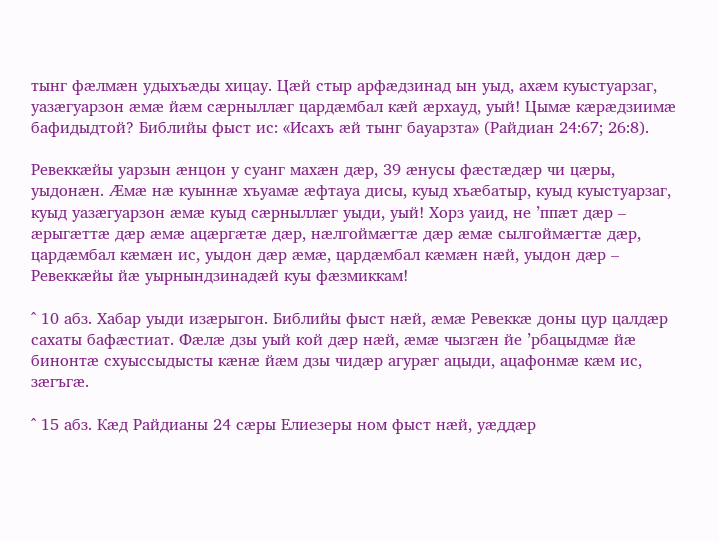тынг фӕлмӕн удыхъӕды хицау. Цӕй стыр арфӕдзинад ын уыд, ахӕм куыстуарзаг, уазӕгуарзон ӕмӕ йӕм сӕрныллӕг цардӕмбал кӕй ӕрхауд, уый! Цымӕ кӕрӕдзиимӕ бафидыдтой? Библийы фыст ис: «Исахъ ӕй тынг бауарзта» (Райдиан 24:67; 26:8).

Ревеккӕйы уарзын ӕнцон у суанг махӕн дӕр, 39 ӕнусы фӕстӕдӕр чи цӕры, уыдонӕн. Ӕмӕ нӕ куыннӕ хъуамӕ ӕфтауа дисы, куыд хъӕбатыр, куыд куыстуарзаг, куыд уазӕгуарзон ӕмӕ куыд сӕрныллӕг уыди, уый! Хорз уаид, не ’ппӕт дӕр – ӕрыгӕттӕ дӕр ӕмӕ ацӕргӕтӕ дӕр, нӕлгоймӕгтӕ дӕр ӕмӕ сылгоймӕгтӕ дӕр, цардӕмбал кӕмӕн ис, уыдон дӕр ӕмӕ, цардӕмбал кӕмӕн нӕй, уыдон дӕр – Ревеккӕйы йӕ уырнындзинадӕй куы фӕзмиккам!

^ 10 абз. Хабар уыди изӕрыгон. Библийы фыст нӕй, ӕмӕ Ревеккӕ доны цур цалдӕр сахаты бафӕстиат. Фӕлӕ дзы уый кой дӕр нӕй, ӕмӕ чызгӕн йе ’рбацыдмӕ йӕ бинонтӕ схуыссыдысты кӕнӕ йӕм дзы чидӕр агурӕг ацыди, ацафонмӕ кӕм ис, зӕгъгӕ.

^ 15 абз. Кӕд Райдианы 24 сӕры Елиезеры ном фыст нӕй, уӕддӕр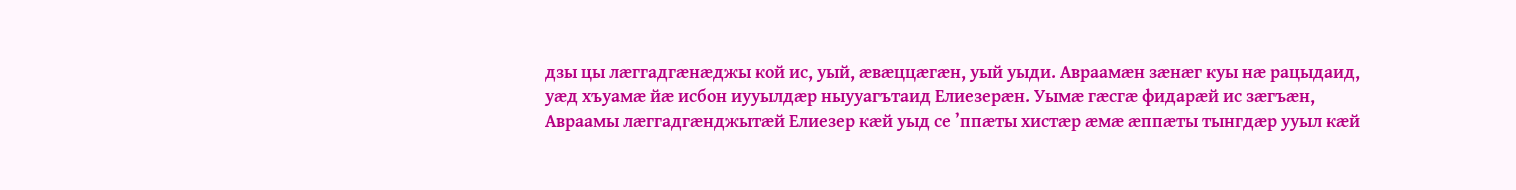дзы цы лӕггадгӕнӕджы кой ис, уый, ӕвӕццӕгӕн, уый уыди. Авраамӕн зӕнӕг куы нӕ рацыдаид, уӕд хъуамӕ йӕ исбон иууылдӕр ныууагътаид Елиезерӕн. Уымӕ гӕсгӕ фидарӕй ис зӕгъӕн, Авраамы лӕггадгӕнджытӕй Елиезер кӕй уыд се ’ппӕты хистӕр ӕмӕ ӕппӕты тынгдӕр ууыл кӕй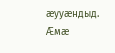ӕууӕндыд. Ӕмӕ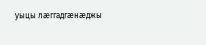уыцы лӕггадгӕнӕджы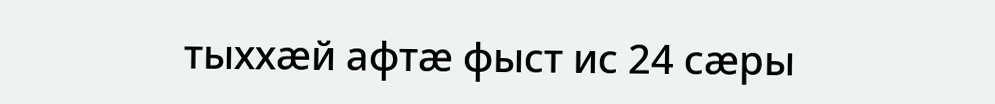тыххӕй афтӕ фыст ис 24 сӕры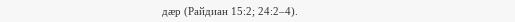дӕр (Райдиан 15:2; 24:2–4).